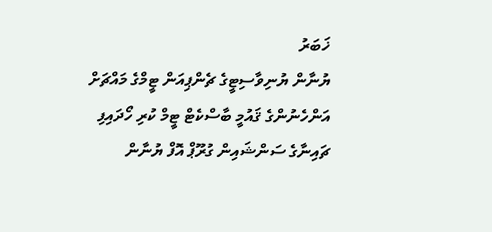ޚަބަރު
ޔުނާން ޔުނިވާސިޓީގެ ޗެންޕިއަން ޓީމްގެ މައްޗަށް އަންހެނުންގެ ޤައުމީ ބާސްކެޓް ޓީމް ކުރި ހޯދައިފި
ޗައިނާގެ ސަންޝައިން ގުރޫޕް އޮފް ޔުނާން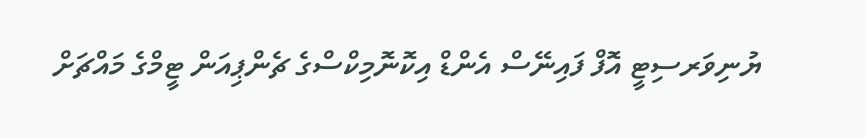ޔުނިވަރސިޓީ އޮފް ފައިނޭސް އެންޑް އިކޮނޮމިކްސްގެ ޗެންޕިއަން ޓީމްގެ މައްޗަށް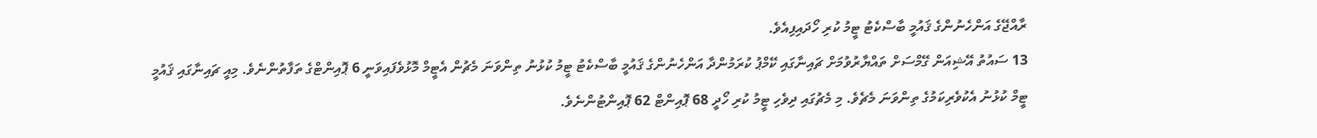ރާއްޖޭގެ އަންހެނުންގެ ޤައުމީ ބާސްކެޓު ޓީމު ކުރި ހޯދައިފިއެވެ.
13 ސައުތު އޭޝިއަން ގޭމްސަށް ތައްޔާރުވުމަށް ޗައިނާގައި ކޭމްޕު ކުރަމުންދާ އަންހެނުންގެ ޤައުމީ ބާސްކެޓު ޓީމު ކުޅުނު ތިންވަނަ މެޗުން އެޓީމް މޮޅުވެފައިވަނީ 6 ޕޮއިންޓްގެ ތަފާތުންނެވެ. މިއީ ޗައިނާގައި ޤައުމީ ޓީމް ކުޅުނު އެކުވެރިކަމުގެ ތިންވަނަ މެޗެވެ. މި މެޗުގައި ދިވެހި ޓީމު ކުރި ހޯދީ 68 ޕޮއިންޓް 62 ޕޮއިންޓުންނެވެ.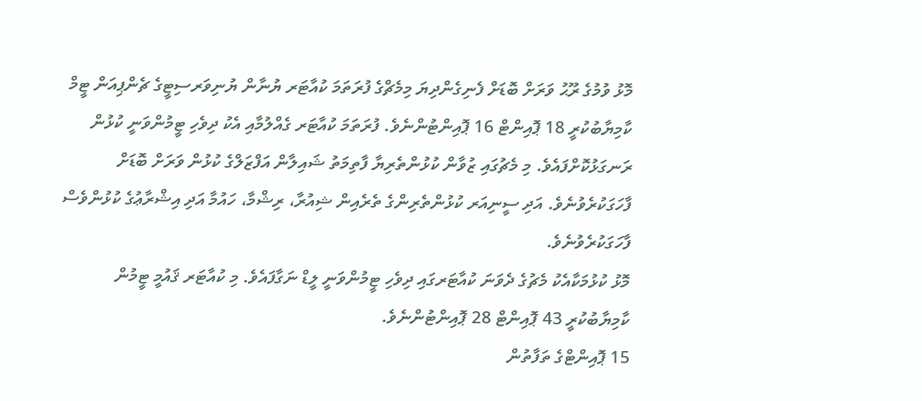މޮޅު ވުމުގެ ރޫޙު ވަރަށް ބޮޑަށް ފެނިގެންދިޔަ މިމެޗްގެ ފުރަތަމަ ކުއާޓަރ ޔުނާން ޔުނިވަރސިޓީގެ ޗެންޕިއަން ޓީމް ކާމިޔާބުކުރީ 18 ޕޮއިންޓް 16 ޕޮއިންޓުންނެވެ. ފުރަތަމަ ކުއާޓަރ ގެއްލުމާއި އެކު ދިވެހި ޓީމުންވަނީ ކުޅުން ރަނގަޅުކޮށްފައެވެ. މި މެޗުގައި ޒުވާން ކުޅުންތެރިޔާ ފާތިމަތު ޝައިލާން އަފްޒަލްގެ ކުޅުން ވަރަށް ބޮޑަށް ފާހަގަކުރެވުނެވެ. އަދި ސީނިއަރ ކުޅުންތެރިންގެ ތެރެއިން ޝިއުރާ، ރިޝްމާ، ހައުމާ އަދި އިޝްރާޢުގެ ކުޅުންވެސް ފާހަގަކުރެވުނެވެ.
މޮޅު ކުޅުމަކާއެކު މެޗުގެ ދެވަނަ ކުއާޓަރގައި ދިވެހި ޓީމުންވަނީ ލީޑް ނަގާފައެވެ. މި ކުއާޓަރ ޤައުމީ ޓީމުން ކާމިޔާބުކުރީ 43 ޕޮއިންޓް 28 ޕޮއިންޓުންނެވެ.
15 ޕޮއިންޓްގެ ތަފާތުން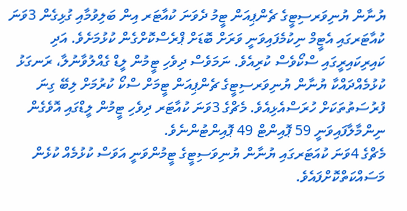ޔުނާން ޔުނިވަރސިޓީގެ ޗެންޕިއަން ޓީމު ދެވަނަ ކުއާޓަރ އިން ބަލިވުމާއި ގުޅިގެން 3ވަނަ ކުއާޓަރގައި އެޓީމް ނިކުމެފައިވަނީ ވަރަށް ބޮޑަށް ޕްރެސްކޮށްގެން ކުޅުމަށެވެ. އަދި ކައިރިކައިރީގައި ސްކޯވެސް ކުރިއެވެ. ނަމަވެސް ދިވެހި ޓީމުން ލީޑް ގެއްލުވާނުލާ، ރަނގަޅު ކުޅުމެއްދައްކާ ޔުނާން ޔުނިވަރސިޓީގެ ޗެންޕިއަން ޓީމަށް ސްކޯ ކުރުމަށް ލިބޭ ގިނަ ފުރުސަތުތަކަށް ހުރަސްއެޅިއެވެ. މެޗްގެ 3ވަނަ ކުއާޓަރ ދިވެހި ޓީމުން ލީޑްގައި އޮވެގެން ނިންމާލާފައިވަނީ 59 ޕޮއިންޓް 49 ޕޮއިންޓުންނެވެ.
މެޗްގެ 4ވަނަ ކުއަޓަރގައި ޔުނާން ޔުނިވަސިޓީގެ ޓީމުންވަނީ އަވަސް ކުޅުމެއް ކުޅެން މަސައްކަތްކޮށްފައެވެ.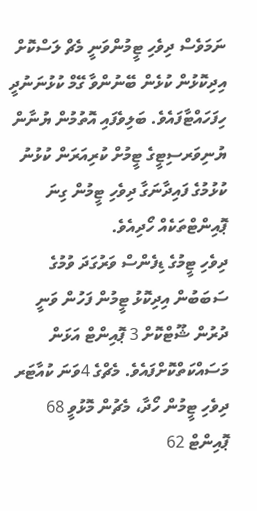ނަމަވެސް ދިވެހި ޓީމުންވަނީ މެޗް ލަސްކޮށް އިދިކޮޅުން ކުޅެން ބޭނުންވާ ގޭމް ކުޅުނަނުދީ ހިފަހައްޓާފައެވެ. ބަލިވެފައި އޮތުމުން ޔުނާން ޔުނިވަރސިޓީގެ ޓީމުށް ކުރިއަރަން ކުޅުނު ކުޅުމުގެ ފައިދާނަގާ ދިވެހި ޓީމުން ގިނަ ޕޮއިންޓްތަކެއް ހޯދިއެވެ.
ދިވެހި ޓީމުގެ ޑިފެންސް ވަރުގަދަ ވުމުގެ ސަބަބުން އިދިކޮޅު ޓީމުން ފަހުން ވަނީ ދުރުން ޝޫޓްކޮށް 3 ޕޮއިންޓް އަޅަން މަސައްކަތްކޮށްފައެވެ. މެޗްގެ 4ވަނަ ކުއާޓަރ ދިވެހި ޓީމުން ހޯދާ، މެޗުން މޮޅުވީ 68 ޕޮއިންޓް 62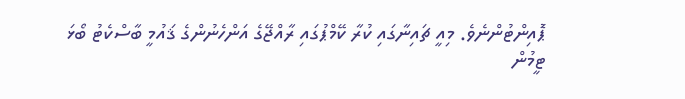ޕޮއިންޓުންނެވެ. މިއީ ޗައިނާގައި ކުރާ ކޭމްޕުގައި ރާއްޖޭގެ އަންހެނުންގެ ޤައުމީ ބާސްކެޓު ބޯޅަ ޓީމުން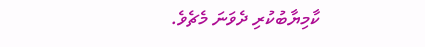ކާމިޔާބުކުރި ދެވަނަ މެޗެވެ.